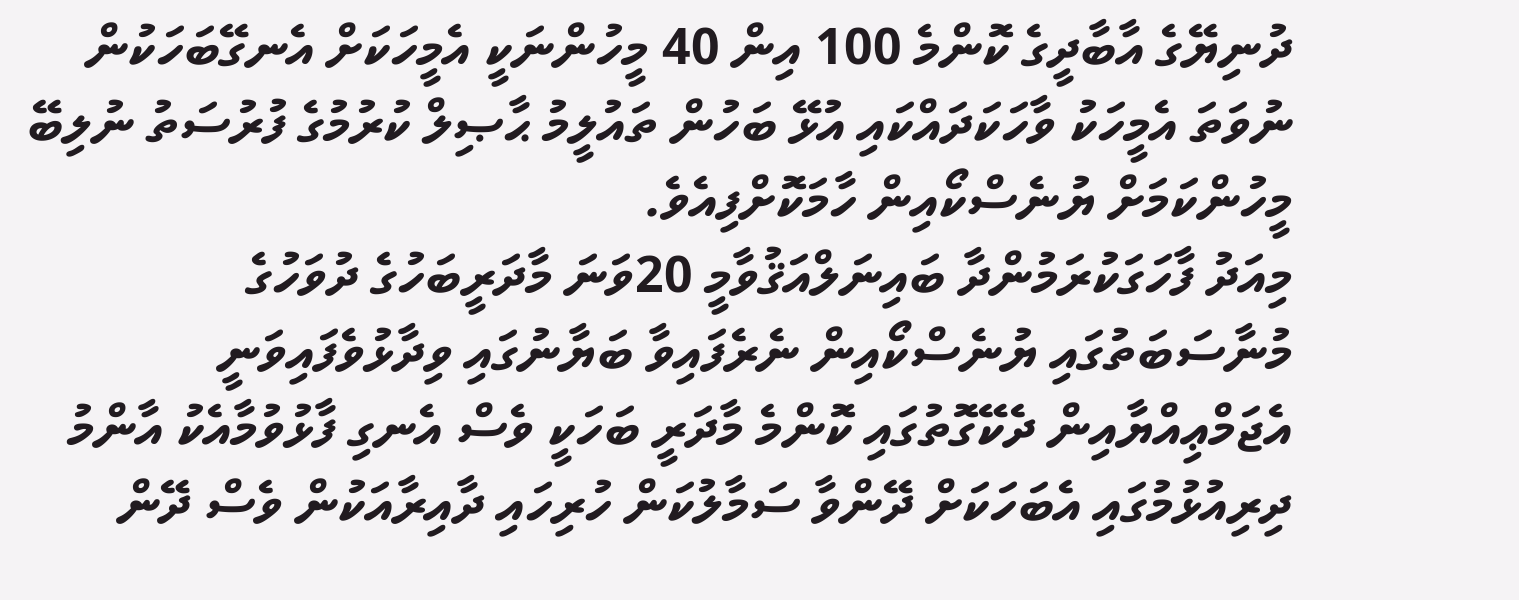ދުނިޔޭގެ އާބާދީގެ ކޮންމެ 100 އިން 40 މީހުންނަކީ އެމީހަކަށް އެނގޭބަހަކުން ނުވަތަ އެމީހަކު ވާހަކަދައްކައި އުޅޭ ބަހުން ތައުލީމު ޙާޞިލް ކުރުމުގެ ފުރުސަތު ނުލިބޭ މީހުންކަމަށް ޔުނެސްކޯއިން ހާމަކޮށްފިއެވެ.
މިއަދު ފާހަގަކުރަމުންދާ ބައިނަލްއަޤުވާމީ 20ވަނަ މާދަރީބަހުގެ ދުވަހުގެ މުނާސަބަތުގައި ޔުނެސްކޯއިން ނެރެފައިވާ ބަޔާނުގައި ވިދާޅުވެފައިވަނީ އެޖަމްޢިއްޔާއިން ދެކޭގޮތުގައި ކޮންމެ މާދަރީ ބަހަކީ ވެސް އެނގި ފާޅުވުމާއެކު އާންމު ދިރިއުޅުމުގައި އެބަހަކަށް ދޭންވާ ސަމާލުކަން ހުރިހައި ދާއިރާއަކުން ވެސް ދޭން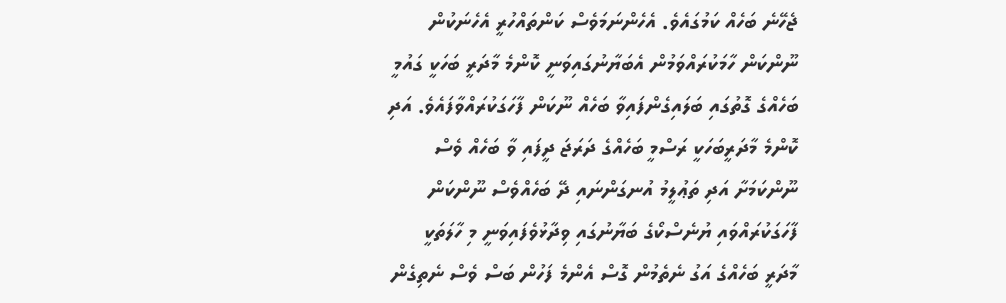ޖެހޭނެ ބަހެއް ކަމުގައެވެ. އެހެންނަމަވެސް ކަންތައްހުރީ އެހެނަކުން ނޫންކަން ހާމަކުރައްވަމުން އެބަޔާނުގައިވަނީ ކޮންމެ މާދަރީ ބަހަކީ ގައުމީ ބަހެއްގެ ގޮތުގައި ބަލައިގެންފައިވާ ބަހެއް ނޫކަން ފާހަގަކުރައްވާފައެވެ. އަދި ކޮންމެ މާދަރީބަހަކީ ރަސްމީ ބަހެއްގެ ދަރަޖަ ދީފައި ވާ ބަހެއް ވެސް ނޫންކަމަށާ އަދި ތަޢުލީމު އުނގަންނައި ދޭ ބަހެއްވެސް ނޫންކަން ފާހަގަކުރައްވައި ޔުނެސްކޯގެ ބަޔާނުގައި ވިދާޅުވެފައިވަނީ މި ހާލަތަކީ މާދަރީ ބަހެއްގެ އަގު ނެތެމުން ގޮސް އެންމެ ފަހުން ބަސް ވެސް ނެތިގެން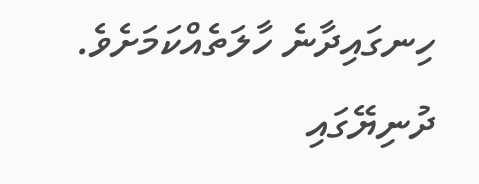ހިނގައިދާނެ ހާލަތެއްކަމަށެވެ.
ދުނިޔޭގައި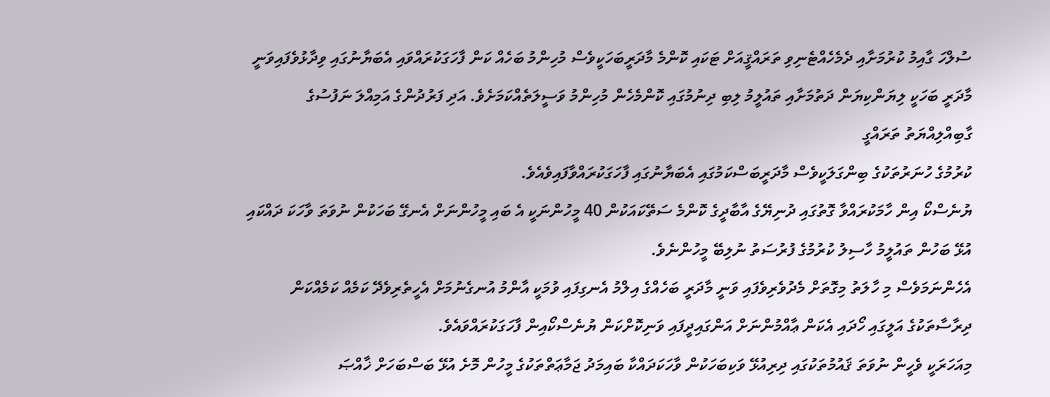ސުލްހަ ގާއިމު ކުރުމަށާއި ދެމެހެއްޓެނިވި ތަރައްޤީއަށް ޓަކައި ކޮންމެ މާދަރީބަހަކީވެސް މުހިންމު ބަހެއް ކަން ފާހަގަކުރައްވައި އެބަޔާނުގައި ވިދާޅުވެފައިވަނީ މާދަރީ ބަހަކީ ލިޔަންކިޔަން ދަތުމަށާއި ތައުލީމު ލިބި ދިނުމުގައި ކޮންމެހެން މުހިންމު ވަސީލަތެއްކަމަށެވެ. އަދި ފަރުދުންގެ އަމިއްލަ ނަފުސުގެ ގާބިއްލިއްޔަތު ތަރައްގީ
ކުރުމުގެ ހުނަރުތަކުގެ ބިންގަލަކީވެސް މާދަރީބަސްކަމުގައި އެބަޔާނުގައި ފާހަގަކުރައްވާފައިވެއެވެ.
ޔުނެސްކޯ އިން ހާމަކުރައްވާ ގޮތުގައި ދުނިޔޭގެ އާބާދީގެ ކޮންމެ ސަތޭކައަކުން 40 މީހުންނަކީ އެ ބައި މީހުންނަށް އެނގޭ ބަހަކުން ނުވަތަ ވާހަކަ ދައްކައި އުޅޭ ބަހުން ތައުލީމު ހާސިލު ކުރުމުގެ ފުރުސަތު ނުލިބޭ މީހުންނެވެ.
އެހެންނަމަވެސް މި ހާލަތު މިގޮތަށް މެދުވެރިވެފައި ވަނީ މާދަރީ ބަހެއްގެ އިލްމު އެނގިފައި ވުމަކީ އާންމު އުނގެނުމަށް އެހީތެރިވެދޭ ކަމެއް ކަމެއްކަން ދިރާސާތަކުގެ އަލީގައި ހޯދައި އެކަން ޢާއްމުންނަށް އަންގައިދީފައި ވަނިކޮށްކަން ޔުނެސްކޯއިން ފާހަގަކުރައްވައެވެ.
މިއަހަރަކީ ވެހީން ނުވަތަ ޤައުމުތަކުގައި ދިރިއުޅޭ ވަކިބަހަކުން ވާހަކަދައްކާ ބައިމަދު ޖަމާޢަތްތަކުގެ މީހުން މޮށެ އުޅޭ ބަސްބަހަށް ޚާއްޞަ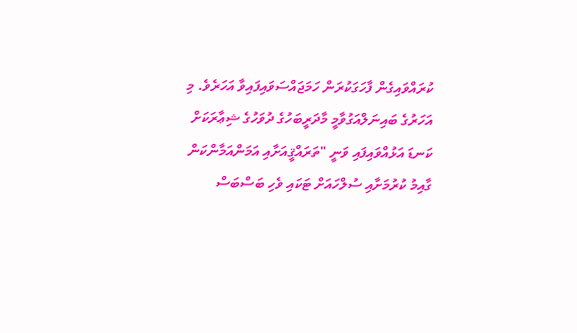ކުރައްވައިގެން ފާހަގަކުރަން ހަމަޖައްސަވައިފައިވާ އަހަރެވެ. މި އަހަރުގެ ބައިނަލްއަގުވާމީ މާދަރީބަހުގެ ދުވަހުގެ ޝިޢާރަކަށް ކަނޑަ އަޅުއްވައިފައި ވަނީ "ތަރައްޤީއަށާއި އަމަންއަމާންކަން ގާއިމު ކުރުމަށާއި ސުލްހައަށް ޓަކައި ވެހި ބަސްބަސް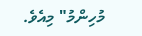މުހިންމު" މިއެވެ.